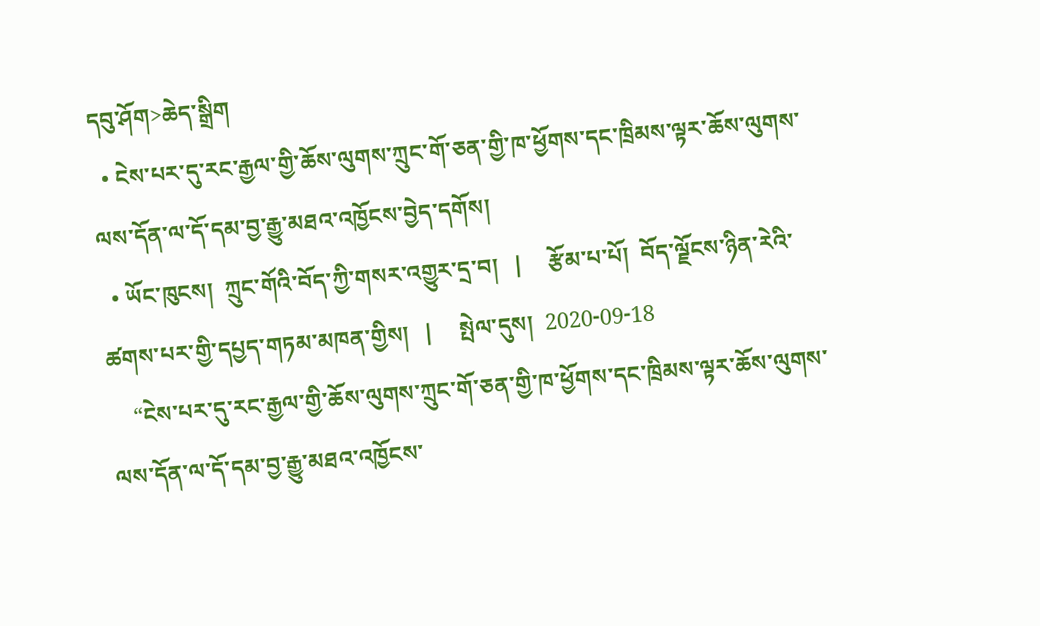དབུ་ཤོག>ཆེད་སྒྲིག
  • ངེས་པར་དུ་རང་རྒྱལ་གྱི་ཆོས་ལུགས་ཀྲུང་གོ་ཅན་གྱི་ཁ་ཕྱོགས་དང་ཁྲིམས་ལྟར་ཆོས་ལུགས་ལས་དོན་ལ་དོ་དམ་བྱ་རྒྱུ་མཐའ་འཁྱོངས་བྱེད་དགོས།
  • ཡོང་ཁུངས།  ཀྲུང་གོའི་བོད་ཀྱི་གསར་འགྱུར་དྲ་བ།   |     རྩོམ་པ་པོ།  བོད་ལྗོངས་ཉིན་རེའི་ཚགས་པར་གྱི་དཔྱད་གཏམ་མཁན་གྱིས།   |     སྤེལ་དུས།  2020-09-18
    “ངེས་པར་དུ་རང་རྒྱལ་གྱི་ཆོས་ལུགས་ཀྲུང་གོ་ཅན་གྱི་ཁ་ཕྱོགས་དང་ཁྲིམས་ལྟར་ཆོས་ལུགས་ལས་དོན་ལ་དོ་དམ་བྱ་རྒྱུ་མཐའ་འཁྱོངས་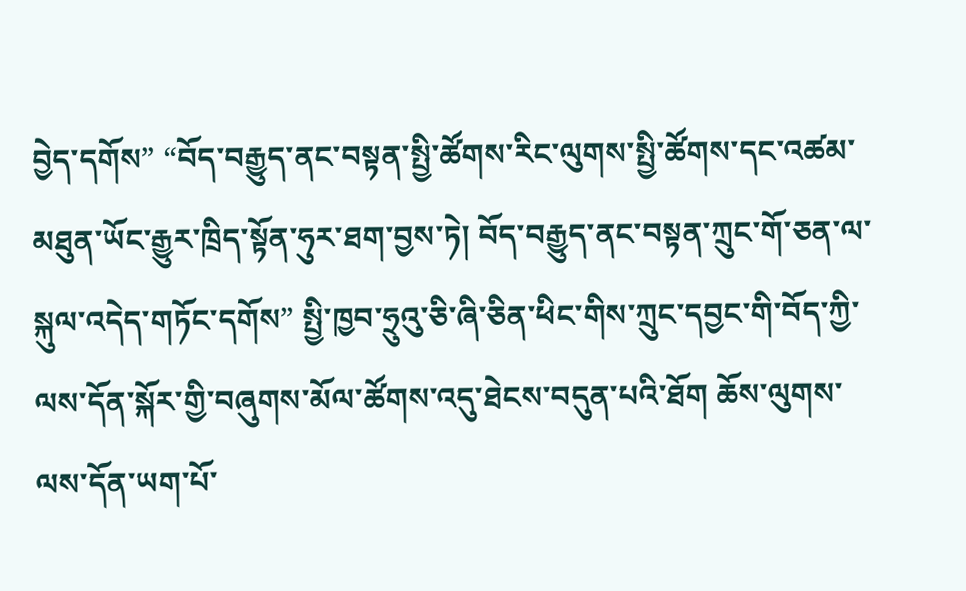བྱེད་དགོས” “བོད་བརྒྱུད་ནང་བསྟན་སྤྱི་ཚོགས་རིང་ལུགས་སྤྱི་ཚོགས་དང་འཚམ་མཐུན་ཡོང་རྒྱུར་ཁྲིད་སྟོན་ཧུར་ཐག་བྱས་ཏེ། བོད་བརྒྱུད་ནང་བསྟན་ཀྲུང་གོ་ཅན་ལ་སྐུལ་འདེད་གཏོང་དགོས” སྤྱི་ཁྱབ་ཧྲུའུ་ཅི་ཞི་ཅིན་ཕིང་གིས་ཀྲུང་དབྱང་གི་བོད་ཀྱི་ལས་དོན་སྐོར་གྱི་བཞུགས་མོལ་ཚོགས་འདུ་ཐེངས་བདུན་པའི་ཐོག ཆོས་ལུགས་ལས་དོན་ཡག་པོ་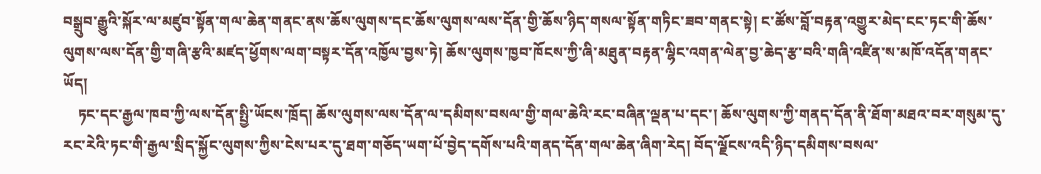བསྒྲུབ་རྒྱུའི་སྐོར་ལ་མཛུབ་སྟོན་གལ་ཆེན་གནང་ནས་ཆོས་ལུགས་དང་ཆོས་ལུགས་ལས་དོན་གྱི་ཆོས་ཉིད་གསལ་སྟོན་གཏིང་ཟབ་གནང་སྟེ། ང་ཚོས་བློ་བརྟན་འགྱུར་མེད་ངང་ཏང་གི་ཆོས་ལུགས་ལས་དོན་གྱི་གཞི་རྩའི་མཛད་ཕྱོགས་ལག་བསྟར་དོན་འཁྱོལ་བྱས་ཏེ། ཆོས་ལུགས་ཁྱབ་ཁོངས་ཀྱི་ཞི་མཐུན་བརྟན་ལྷིང་འགན་ལེན་བྱ་ཆེད་རྩ་བའི་གཞི་འཛིན་ས་མཁོ་འདོན་གནང་ཡོད།
    ཏང་དང་རྒྱལ་ཁབ་ཀྱི་ལས་དོན་སྤྱི་ཡོངས་ཁྲོད། ཆོས་ལུགས་ལས་དོན་ལ་དམིགས་བསལ་གྱི་གལ་ཆེའི་རང་བཞིན་ལྡན་པ་དང་། ཆོས་ལུགས་ཀྱི་གནད་དོན་ནི་ཐོག་མཐའ་བར་གསུམ་དུ་རང་རེའི་ཏང་གི་རྒྱལ་སྲིད་སྐྱོང་ལུགས་ཀྱིས་ངེས་པར་དུ་ཐག་གཅོད་ཡག་པོ་བྱེད་དགོས་པའི་གནད་དོན་གལ་ཆེན་ཞིག་རེད། བོད་ལྗོངས་འདི་ཉིད་དམིགས་བསལ་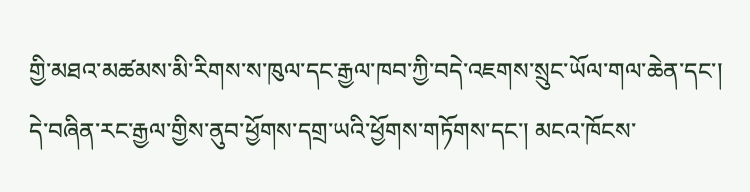གྱི་མཐའ་མཚམས་མི་རིགས་ས་ཁུལ་དང་རྒྱལ་ཁབ་ཀྱི་བདེ་འཇགས་སྲུང་ཡོལ་གལ་ཆེན་དང་། དེ་བཞིན་རང་རྒྱལ་གྱིས་ནུབ་ཕྱོགས་དགྲ་ཡའི་ཕྱོགས་གཏོགས་དང་། མངའ་ཁོངས་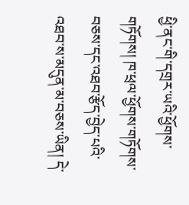ཕྱི་ནང་གི་དགྲར་ཡའི་ཕྱོགས་གཏོགས། ཁ་ཕྲལ་ཕྱོགས་གཏོགས་བཅས་དང་འཐབ་རྩོད་བྱེད་པའི་འཐབ་ས་མདུན་མ་བཅས་ཡིན། དེ་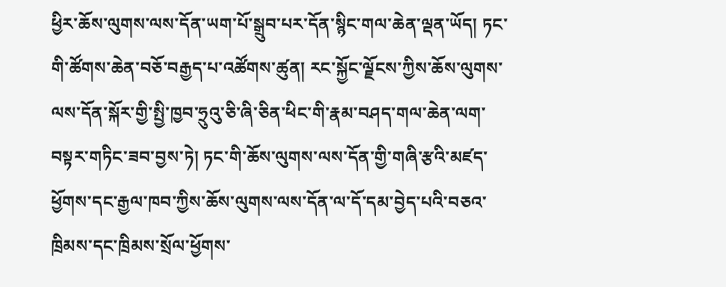ཕྱིར་ཆོས་ལུགས་ལས་དོན་ཡག་པོ་སྒྲུབ་པར་དོན་སྙིང་གལ་ཆེན་ལྡན་ཡོད། ཏང་གི་ཚོགས་ཆེན་བཅོ་བརྒྱད་པ་འཚོགས་ཚུན། རང་སྐྱོང་ལྗོངས་ཀྱིས་ཆོས་ལུགས་ལས་དོན་སྐོར་གྱི་སྤྱི་ཁྱབ་ཧྲུའུ་ཅི་ཞི་ཅིན་ཕིང་གི་རྣམ་བཤད་གལ་ཆེན་ལག་བསྟར་གཏིང་ཟབ་བྱས་ཏེ། ཏང་གི་ཆོས་ལུགས་ལས་དོན་གྱི་གཞི་རྩའི་མཛད་ཕྱོགས་དང་རྒྱལ་ཁབ་ཀྱིས་ཆོས་ལུགས་ལས་དོན་ལ་དོ་དམ་བྱེད་པའི་བཅའ་ཁྲིམས་དང་ཁྲིམས་སྲོལ་ཕྱོགས་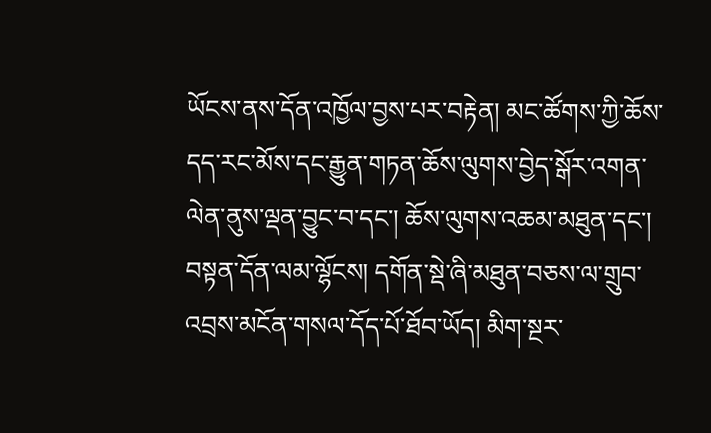ཡོངས་ནས་དོན་འཁྱོལ་བྱས་པར་བརྟེན། མང་ཚོགས་ཀྱི་ཆོས་དད་རང་མོས་དང་རྒྱུན་གཏན་ཆོས་ལུགས་བྱེད་སྒོར་འགན་ལེན་ནུས་ལྡན་བྱུང་བ་དང་། ཆོས་ལུགས་འཆམ་མཐུན་དང་། བསྟན་དོན་ལམ་ལྷོངས། དགོན་སྡེ་ཞི་མཐུན་བཅས་ལ་གྲུབ་འབྲས་མངོན་གསལ་དོད་པོ་ཐོབ་ཡོད། མིག་སྔར་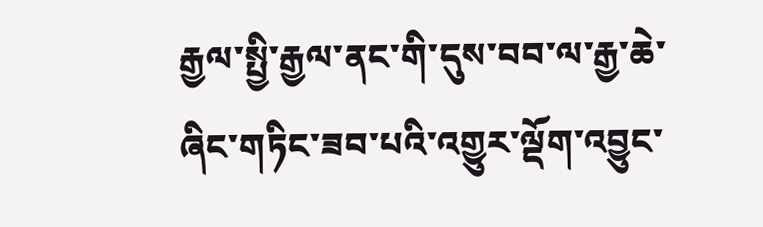རྒྱལ་སྤྱི་རྒྱལ་ནང་གི་དུས་བབ་ལ་རྒྱ་ཆེ་ཞིང་གཏིང་ཟབ་པའི་འགྱུར་ལྡོག་འབྱུང་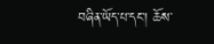བཞིན་ཡོད་པ་དང་། ཆོས་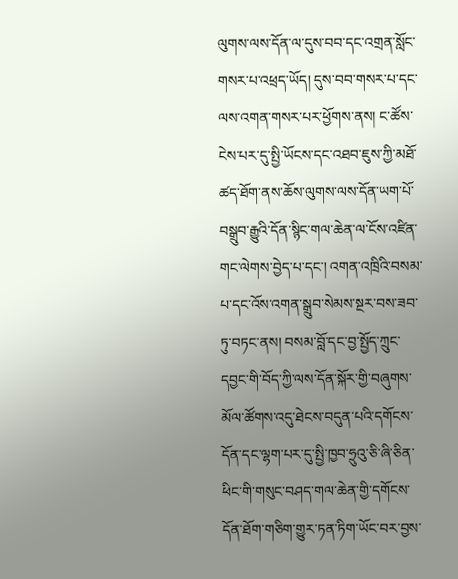ལུགས་ལས་དོན་ལ་དུས་བབ་དང་འགྲན་སློང་གསར་པ་འཕྲད་ཡོད། དུས་བབ་གསར་པ་དང་ལས་འགན་གསར་པར་ཕྱོགས་ནས། ང་ཚོས་ངེས་པར་དུ་སྤྱི་ཡོངས་དང་འཐབ་ཇུས་ཀྱི་མཐོ་ཚད་ཐོག་ནས་ཆོས་ལུགས་ལས་དོན་ཡག་པོ་བསྒྲུབ་རྒྱུའི་དོན་སྙིང་གལ་ཆེན་ལ་ངོས་འཛིན་གང་ལེགས་བྱེད་པ་དང་། འགན་འཁྲིའི་བསམ་པ་དང་འོས་འགན་སྒྲུབ་སེམས་སྔར་བས་ཟབ་ཏུ་བཏང་ནས། བསམ་བློ་དང་བྱ་སྤྱོད་ཀྲུང་དབྱང་གི་བོད་ཀྱི་ལས་དོན་སྐོར་གྱི་བཞུགས་མོལ་ཚོགས་འདུ་ཐེངས་བདུན་པའི་དགོངས་དོན་དང་ལྷག་པར་དུ་སྤྱི་ཁྱབ་ཧྲུའུ་ཅི་ཞི་ཅིན་ཕིང་གི་གསུང་བཤད་གལ་ཆེན་གྱི་དགོངས་དོན་ཐོག་གཅིག་གྱུར་ཏན་ཏིག་ཡོང་བར་བྱས་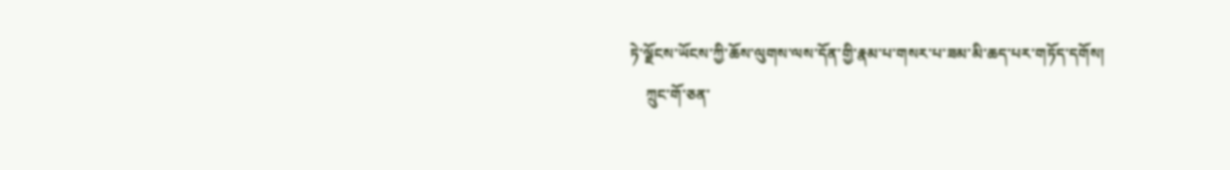ཏེ་ལྗོངས་ཡོངས་ཀྱི་ཆོས་ལུགས་ལས་དོན་གྱི་རྣམ་པ་གསར་པ་ཟམ་མི་ཆད་པར་གཏོད་དགོས།
    ཀྲུང་གོ་ཅན་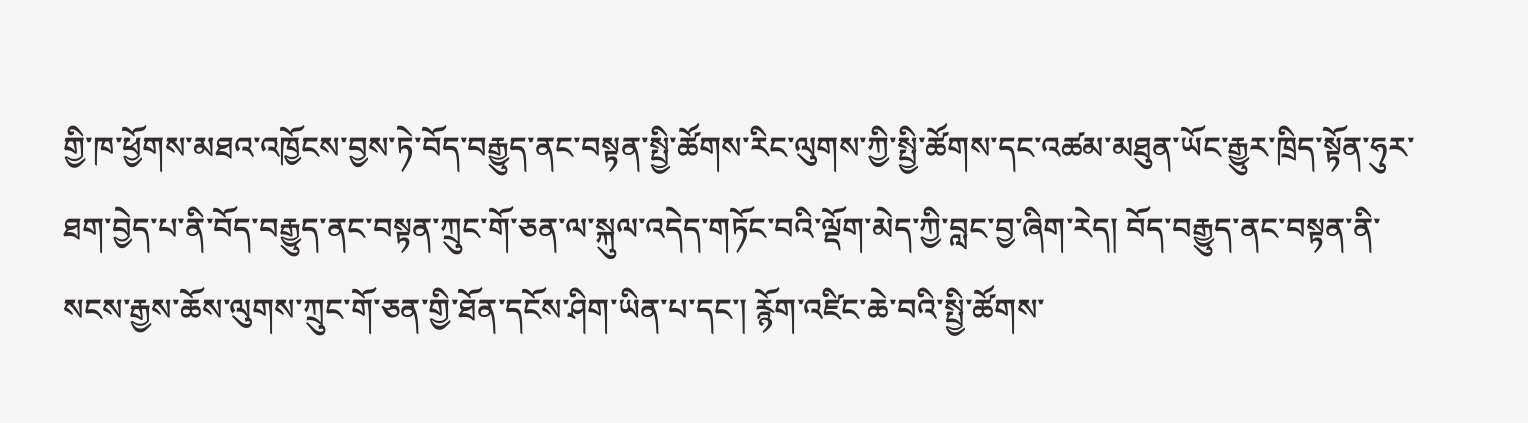གྱི་ཁ་ཕྱོགས་མཐའ་འཁྱོངས་བྱས་ཏེ་བོད་བརྒྱུད་ནང་བསྟན་སྤྱི་ཚོགས་རིང་ལུགས་ཀྱི་སྤྱི་ཚོགས་དང་འཚམ་མཐུན་ཡོང་རྒྱུར་ཁྲིད་སྟོན་ཧུར་ཐག་བྱེད་པ་ནི་བོད་བརྒྱུད་ནང་བསྟན་ཀྲུང་གོ་ཅན་ལ་སྐུལ་འདེད་གཏོང་བའི་ལྡོག་མེད་ཀྱི་བླང་བྱ་ཞིག་རེད། བོད་བརྒྱུད་ནང་བསྟན་ནི་སངས་རྒྱས་ཆོས་ལུགས་ཀྲུང་གོ་ཅན་གྱི་ཐོན་དངོས་ཤིག་ཡིན་པ་དང་། རྙོག་འཛིང་ཆེ་བའི་སྤྱི་ཚོགས་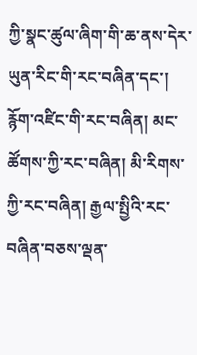ཀྱི་སྣང་ཚུལ་ཞིག་གི་ཆ་ནས་དེར་ཡུན་རིང་གི་རང་བཞིན་དང་། རྙོག་འཛིང་གི་རང་བཞིན། མང་ཚོགས་ཀྱི་རང་བཞིན། མི་རིགས་ཀྱི་རང་བཞིན། རྒྱལ་སྤྱིའི་རང་བཞིན་བཅས་ལྡན་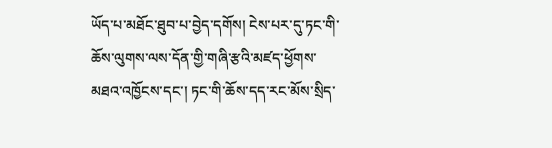ཡོད་པ་མཐོང་ཐུབ་པ་བྱེད་དགོས། ངེས་པར་དུ་ཏང་གི་ཆོས་ལུགས་ལས་དོན་གྱི་གཞི་རྩའི་མཛད་ཕྱོགས་མཐའ་འཁྱོངས་དང་། ཏང་གི་ཆོས་དད་རང་མོས་སྲིད་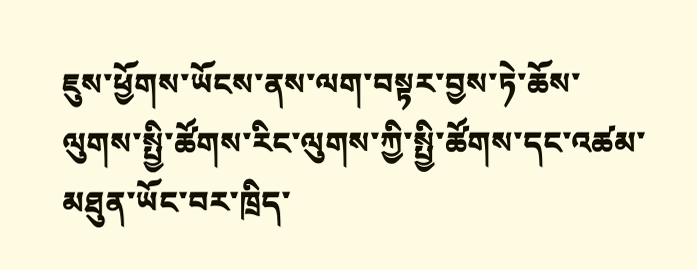ཇུས་ཕྱོགས་ཡོངས་ནས་ལག་བསྟར་བྱས་ཏེ་ཆོས་ལུགས་སྤྱི་ཚོགས་རིང་ལུགས་ཀྱི་སྤྱི་ཚོགས་དང་འཚམ་མཐུན་ཡོང་བར་ཁྲིད་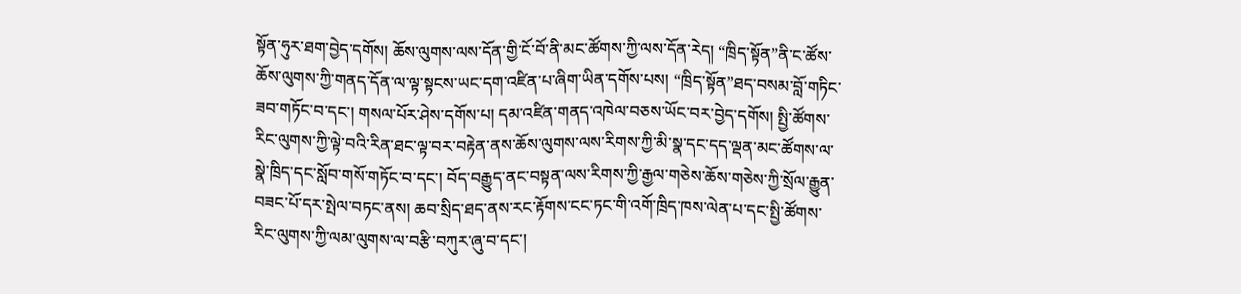སྟོན་ཧུར་ཐག་བྱེད་དགོས། ཆོས་ལུགས་ལས་དོན་གྱི་ངོ་བོ་ནི་མང་ཚོགས་ཀྱི་ལས་དོན་རེད། “ཁྲིད་སྟོན”ནི་ང་ཚོས་ཆོས་ལུགས་ཀྱི་གནད་དོན་ལ་ལྟ་སྟངས་ཡང་དག་འཛིན་པ་ཞིག་ཡིན་དགོས་པས། “ཁྲིད་སྟོན”ཐད་བསམ་བློ་གཏིང་ཟབ་གཏོང་བ་དང་། གསལ་པོར་ཤེས་དགོས་པ། དམ་འཛིན་གནད་འཁེལ་བཅས་ཡོང་བར་བྱེད་དགོས། སྤྱི་ཚོགས་རིང་ལུགས་ཀྱི་ལྟེ་བའི་རིན་ཐང་ལྟ་བར་བརྟེན་ནས་ཆོས་ལུགས་ལས་རིགས་ཀྱི་མི་སྣ་དང་དད་ལྡན་མང་ཚོགས་ལ་སྣེ་ཁྲིད་དང་སློབ་གསོ་གཏོང་བ་དང་། བོད་བརྒྱུད་ནང་བསྟན་ལས་རིགས་ཀྱི་རྒྱལ་གཅེས་ཆོས་གཅེས་ཀྱི་སྲོལ་རྒྱུན་བཟང་པོ་དར་སྤེལ་བཏང་ནས། ཆབ་སྲིད་ཐད་ནས་རང་རྟོགས་ངང་ཏང་གི་འགོ་ཁྲིད་ཁས་ལེན་པ་དང་སྤྱི་ཚོགས་རིང་ལུགས་ཀྱི་ལམ་ལུགས་ལ་བརྩི་བཀུར་ཞུ་བ་དང་།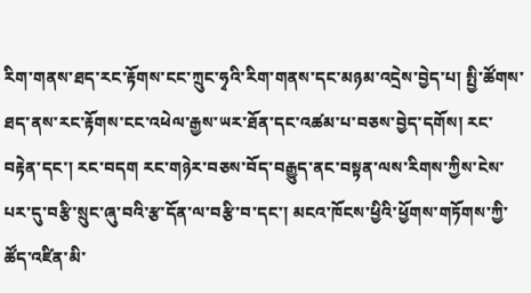རིག་གནས་ཐད་རང་རྟོགས་ངང་ཀྲུང་ཧྭའི་རིག་གནས་དང་མཉམ་འདྲེས་བྱེད་པ། སྤྱི་ཚོགས་ཐད་ནས་རང་རྟོགས་ངང་འཕེལ་རྒྱས་ཡར་ཐོན་དང་འཚམ་པ་བཅས་བྱེད་དགོས། རང་བརྟེན་དང་། རང་བདག རང་གཉེར་བཅས་བོད་བརྒྱུད་ནང་བསྟན་ལས་རིགས་ཀྱིས་ངེས་པར་དུ་བརྩི་སྲུང་ཞུ་བའི་རྩ་དོན་ལ་བརྩི་བ་དང་། མངའ་ཁོངས་ཕྱིའི་ཕྱོགས་གཏོགས་ཀྱི་ཚོད་འཛིན་མི་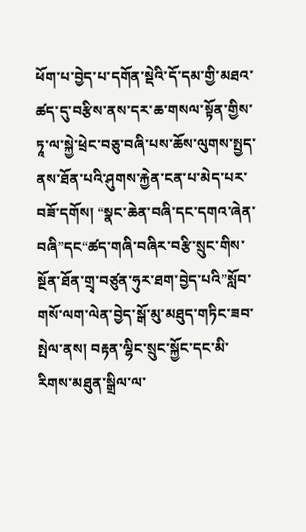ཕོག་པ་བྱེད་པ་དགོན་སྡེའི་དོ་དམ་གྱི་མཐའ་ཚད་དུ་བརྩིས་ནས་དར་ཆ་གསལ་སྟོན་གྱིས་ཏཱ་ལ་སྐྱེ་ཕྲེང་བཅུ་བཞི་པས་ཆོས་ལུགས་སྤྱད་ནས་ཐོན་པའི་ཤུགས་རྐྱེན་ངན་པ་མེད་པར་བཟོ་དགོས། “སྣང་ཆེན་བཞི་དང་དགའ་ཞེན་བཞི”དང“ཚད་གཞི་བཞིར་བརྩི་སྲུང་གིས་སྔོན་ཐོན་གྲྭ་བཙུན་ཧུར་ཐག་བྱེད་པའི”སློབ་གསོ་ལག་ལེན་བྱེད་སྒོ་མུ་མཐུད་གཏིང་ཟབ་སྤེལ་ནས། བརྟན་ལྷིང་སྲུང་སྐྱོང་དང་མི་རིགས་མཐུན་སྒྲིལ་ལ་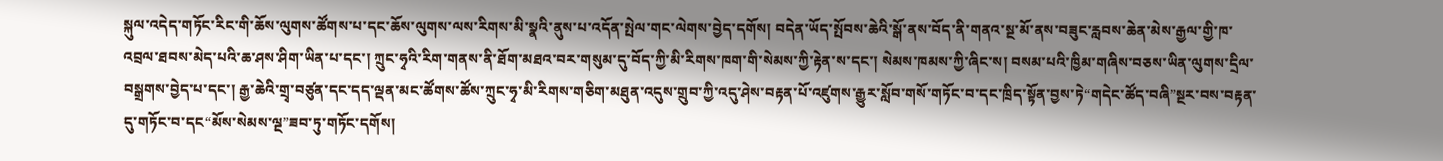སྐུལ་འདེད་གཏོང་རིང་གི་ཆོས་ལུགས་ཚོགས་པ་དང་ཆོས་ལུགས་ལས་རིགས་མི་སྣའི་ནུས་པ་འདོན་སྤེལ་གང་ལེགས་བྱེད་དགོས། བདེན་ཡོད་སྤོབས་ཆེའི་སྒོ་ནས་བོད་ནི་གནའ་སྔ་མོ་ནས་བཟུང་རླབས་ཆེན་མེས་རྒྱལ་གྱི་ཁ་འབྲལ་ཐབས་མེད་པའི་ཆ་ཤས་ཤིག་ཡིན་པ་དང་། ཀྲུང་ཧྭའི་རིག་གནས་ནི་ཐོག་མཐའ་བར་གསུམ་དུ་བོད་ཀྱི་མི་རིགས་ཁག་གི་སེམས་ཀྱི་རྟེན་ས་དང་། སེམས་ཁམས་ཀྱི་ཞིང་ས། བསམ་པའི་ཁྱིམ་གཞིས་བཅས་ཡིན་ལུགས་དྲིལ་བསྒྲགས་བྱེད་པ་དང་། རྒྱ་ཆེའི་གྲྭ་བཙུན་དང་དད་ལྡན་མང་ཚོགས་ཚོས་ཀྲུང་ཧྭ་མི་རིགས་གཅིག་མཐུན་འདུས་གྲུབ་ཀྱི་འདུ་ཤེས་བརྟན་པོ་འཛུགས་རྒྱུར་སློབ་གསོ་གཏོང་བ་དང་ཁྲིད་སྟོན་བྱས་ཏེ“གདེང་ཚོད་བཞི”སྔར་བས་བརྟན་དུ་གཏོང་བ་དང“མོས་སེམས་ལྔ”ཟབ་ཏུ་གཏོང་དགོས།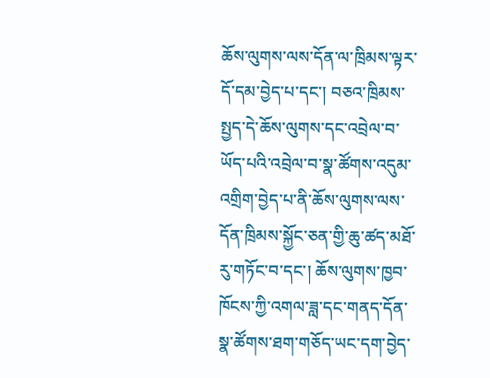ཆོས་ལུགས་ལས་དོན་ལ་ཁྲིམས་ལྟར་དོ་དམ་བྱེད་པ་དང་། བཅའ་ཁྲིམས་སྤྱད་དེ་ཆོས་ལུགས་དང་འབྲེལ་བ་ཡོད་པའི་འབྲེལ་བ་སྣ་ཚོགས་འདུམ་འགྲིག་བྱེད་པ་ནི་ཆོས་ལུགས་ལས་དོན་ཁྲིམས་སྐྱོང་ཅན་གྱི་ཆུ་ཚད་མཐོ་རུ་གཏོང་བ་དང་། ཆོས་ལུགས་ཁྱབ་ཁོངས་ཀྱི་འགལ་ཟླ་དང་གནད་དོན་སྣ་ཚོགས་ཐག་གཅོད་ཡང་དག་བྱེད་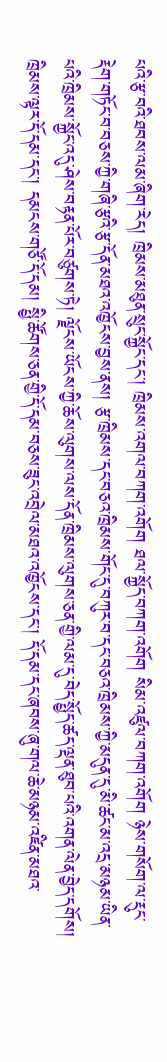པའི་རྩ་བའི་ཐབས་ལམ་ཞིག་རེད། ཁྲིམས་མཐུན་སྲུང་སྐྱོང་དང་། ཁྲིམས་འགལ་བཀག་འགོག ཐལ་སྐྱོད་བཀག་འགོག སིམ་འཛུལ་བཀག་འགོག ཉེས་གསོག་ལ་རྡུང་རྡེག་གཏོང་བ་བཅས་ཀྱི་གཞི་རྩའི་རྩ་དོན་མཐའ་འཁྱོངས་བྱས་ནས། རྩ་ཁྲིམས་དང་བཅའ་ཁྲིམས་གོང་དུ་བཀུར་བ་དང་བཅའ་ཁྲིམས་ཀྱི་མདུན་དུ་མི་ཚང་མ་འདྲ་མཉམ་ཡིན་པའི་ཁྲིམས་སྐྱོང་འདུ་ཤེས་བརྟན་པོར་བཙུགས་ཏེ། ལྗོངས་ཡོངས་ཀྱི་ཆོས་ལུགས་ལས་དོན་ཁྲིམས་ལུགས་ཅན་གྱི་ལམ་དུ་བེད་སྤྱོད་ཚད་ལྡན་ཐུབ་པའི་འགན་ལེན་བྱེད་དགོས། ཁྲིམས་ལྟར་དོ་དམ་དང་། དམངས་གཙོ་དོ་དམ། སྤྱི་ཚོགས་ཅན་གྱི་དོ་དམ་བཅས་ཟུང་འབྲེལ་མཐའ་འཁྱོངས་དང་། དོ་དམ་དང་ཞབས་ཞུ་གལ་ཆེ་མཉམ་འཛིན་མཐའ་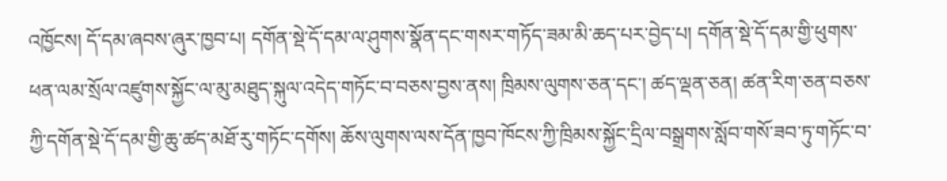འཁྱོངས། དོ་དམ་ཞབས་ཞུར་ཁྱབ་པ། དགོན་སྡེ་དོ་དམ་ལ་ཤུགས་སྣོན་དང་གསར་གཏོད་ཟམ་མི་ཆད་པར་བྱེད་པ། དགོན་སྡེ་དོ་དམ་གྱི་ཕུགས་ཕན་ལམ་སྲོལ་འཛུགས་སྐྱོང་ལ་མུ་མཐུད་སྐུལ་འདེད་གཏོང་བ་བཅས་བྱས་ནས། ཁྲིམས་ལུགས་ཅན་དང་། ཚད་ལྡན་ཅན། ཚན་རིག་ཅན་བཅས་ཀྱི་དགོན་སྡེ་དོ་དམ་གྱི་ཆུ་ཚད་མཐོ་རུ་གཏོང་དགོས། ཆོས་ལུགས་ལས་དོན་ཁྱབ་ཁོངས་ཀྱི་ཁྲིམས་སྐྱོང་དྲིལ་བསྒྲགས་སློབ་གསོ་ཟབ་ཏུ་གཏོང་བ་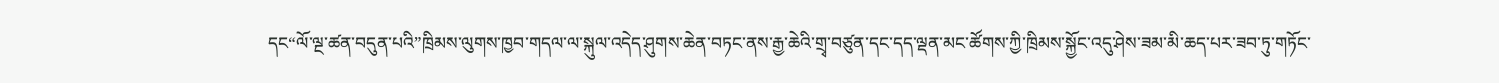དང“ལོ་ལྔ་ཚན་བདུན་པའི”ཁྲིམས་ལུགས་ཁྱབ་གདལ་ལ་སྐུལ་འདེད་ཤུགས་ཆེན་བཏང་ནས་རྒྱ་ཆེའི་གྲྭ་བཙུན་དང་དད་ལྡན་མང་ཚོགས་ཀྱི་ཁྲིམས་སྐྱོང་འདུ་ཤེས་ཟམ་མི་ཆད་པར་ཟབ་ཏུ་གཏོང་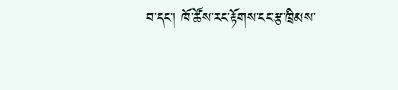བ་དང་། ཁོ་ཚོས་རང་རྟོགས་ངང་རྩ་ཁྲིམས་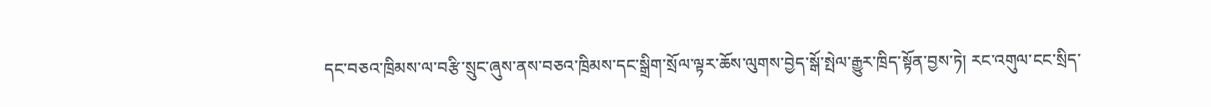དང་བཅའ་ཁྲིམས་ལ་བརྩི་སྲུང་ཞུས་ནས་བཅའ་ཁྲིམས་དང་སྒྲིག་སྲོལ་ལྟར་ཆོས་ལུགས་བྱེད་སྒོ་སྤེལ་རྒྱུར་ཁྲིད་སྟོན་བྱས་ཏེ། རང་འགུལ་ངང་སྲིད་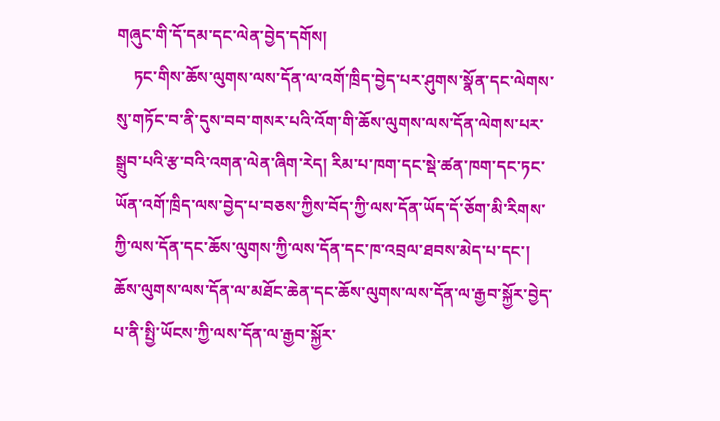གཞུང་གི་དོ་དམ་དང་ལེན་བྱེད་དགོས།
    ཏང་གིས་ཆོས་ལུགས་ལས་དོན་ལ་འགོ་ཁྲིད་བྱེད་པར་ཤུགས་སྣོན་དང་ལེགས་སུ་གཏོང་བ་ནི་དུས་བབ་གསར་པའི་འོག་གི་ཆོས་ལུགས་ལས་དོན་ལེགས་པར་སྒྲུབ་པའི་རྩ་བའི་འགན་ལེན་ཞིག་རེད། རིམ་པ་ཁག་དང་སྡེ་ཚན་ཁག་དང་ཏང་ཡོན་འགོ་ཁྲིད་ལས་བྱེད་པ་བཅས་ཀྱིས་བོད་ཀྱི་ལས་དོན་ཡོད་དོ་ཅོག་མི་རིགས་ཀྱི་ལས་དོན་དང་ཆོས་ལུགས་ཀྱི་ལས་དོན་དང་ཁ་འབྲལ་ཐབས་མེད་པ་དང་། ཆོས་ལུགས་ལས་དོན་ལ་མཐོང་ཆེན་དང་ཆོས་ལུགས་ལས་དོན་ལ་རྒྱབ་སྐྱོར་བྱེད་པ་ནི་སྤྱི་ཡོངས་ཀྱི་ལས་དོན་ལ་རྒྱབ་སྐྱོར་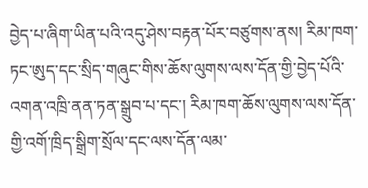བྱེད་པ་ཞིག་ཡིན་པའི་འདུ་ཤེས་བརྟན་པོར་བཙུགས་ནས། རིམ་ཁག་ཏང་ཨུད་དང་སྲིད་གཞུང་གིས་ཆོས་ལུགས་ལས་དོན་གྱི་བྱེད་པོའི་འགན་འཁྲི་ནན་ཏན་སྒྲུབ་པ་དང་། རིམ་ཁག་ཆོས་ལུགས་ལས་དོན་གྱི་འགོ་ཁྲིད་སྒྲིག་སྲོལ་དང་ལས་དོན་ལམ་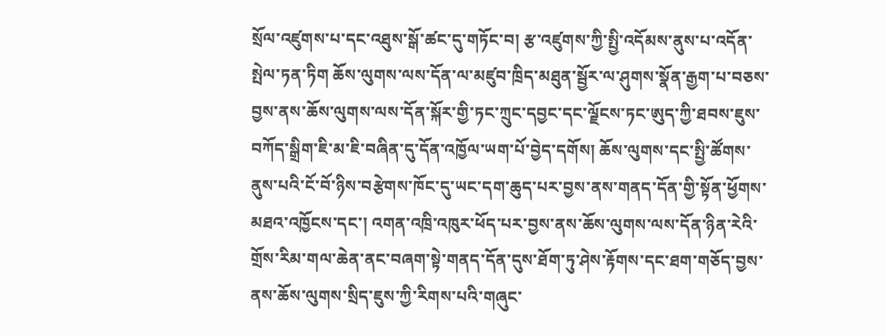སྲོལ་འཛུགས་པ་དང་འཐུས་སྒོ་ཚང་དུ་གཏོང་བ། རྩ་འཛུགས་ཀྱི་སྤྱི་འདོམས་ནུས་པ་འདོན་སྤེལ་ཏན་ཏིག ཆོས་ལུགས་ལས་དོན་ལ་མཛུབ་ཁྲིད་མཐུན་སྦྱོར་ལ་ཤུགས་སྣོན་རྒྱག་པ་བཅས་བྱས་ནས་ཆོས་ལུགས་ལས་དོན་སྐོར་གྱི་ཏང་ཀྲུང་དབྱང་དང་ལྗོངས་ཏང་ཨུད་ཀྱི་ཐབས་ཇུས་བཀོད་སྒྲིག་ཇི་མ་ཇི་བཞིན་དུ་དོན་འཁྱོལ་ཡག་པོ་བྱེད་དགོས། ཆོས་ལུགས་དང་སྤྱི་ཚོགས་ནུས་པའི་ངོ་བོ་ཉིས་བརྩེགས་ཁོང་དུ་ཡང་དག་ཆུད་པར་བྱས་ནས་གནད་དོན་གྱི་སྟོན་ཕྱོགས་མཐའ་འཁྱོངས་དང་། འགན་འཁྲི་འཁུར་ཕོད་པར་བྱས་ནས་ཆོས་ལུགས་ལས་དོན་ཉིན་རེའི་གྲོས་རིམ་གལ་ཆེན་ནང་བཞག་སྟེ་གནད་དོན་དུས་ཐོག་ཏུ་ཤེས་རྟོགས་དང་ཐག་གཅོད་བྱས་ནས་ཆོས་ལུགས་སྲིད་ཇུས་ཀྱི་རིགས་པའི་གཞུང་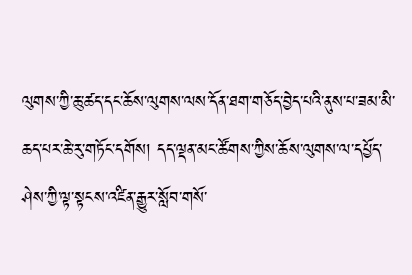ལུགས་ཀྱི་ཆུ་ཚད་དང་ཆོས་ལུགས་ལས་དོན་ཐག་གཅོད་བྱེད་པའི་ནུས་པ་ཟམ་མི་ཆད་པར་ཆེ་རུ་གཏོང་དགོས། དད་ལྡན་མང་ཚོགས་ཀྱིས་ཆོས་ལུགས་ལ་དཔྱོད་ཤེས་ཀྱི་ལྟ་སྟངས་འཛིན་རྒྱུར་སློབ་གསོ་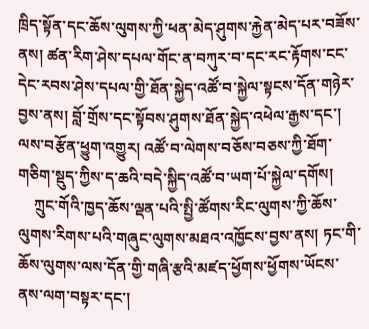ཁྲིད་སྟོན་དང་ཆོས་ལུགས་ཀྱི་ཕན་མེད་ཤུགས་རྐྱེན་མེད་པར་བཟོས་ནས། ཚན་རིག་ཤེས་དཔལ་གོང་ན་བཀུར་བ་དང་རང་རྟོགས་ངང་དེང་རབས་ཤེས་དཔལ་གྱི་ཐོན་སྐྱེད་འཚོ་བ་སྐྱེལ་སྟངས་དོན་གཉེར་བྱས་ནས། བློ་གྲོས་དང་སྟོབས་ཤུགས་ཐོན་སྐྱེད་འཕེལ་རྒྱས་དང་། ལས་བརྩོན་ཕྱུག་འགྱུར། འཚོ་བ་ལེགས་བཅོས་བཅས་ཀྱི་ཐོག་གཅིག་སྡུད་ཀྱིས་ད་ཆའི་བདེ་སྐྱིད་འཚོ་བ་ཡག་པོ་སྐྱེལ་དགོས།
    ཀྲུང་གོའི་ཁྱད་ཆོས་ལྡན་པའི་སྤྱི་ཚོགས་རིང་ལུགས་ཀྱི་ཆོས་ལུགས་རིགས་པའི་གཞུང་ལུགས་མཐའ་འཁྱོངས་བྱས་ནས། ཏང་གི་ཆོས་ལུགས་ལས་དོན་གྱི་གཞི་རྩའི་མཛད་ཕྱོགས་ཕྱོགས་ཡོངས་ནས་ལག་བསྟར་དང་།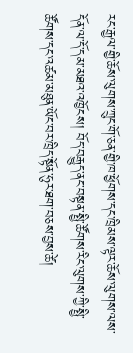རང་རྒྱལ་གྱི་ཆོས་ལུགས་ཀྲུང་གོ་ཅན་གྱི་ཁ་ཕྱོགས་དང་ཁྲིམས་ལྟར་ཆོས་ལུགས་ལས་དོན་ལ་དོ་དམ་མཐའ་འཁྱོངས། བོད་བརྒྱུད་ནང་བསྟན་སྤྱི་ཚོགས་རིང་ལུགས་ཀྱི་སྤྱི་ཚོགས་དང་འཚམ་མཐུན་ཡོང་བར་ཁྲིད་སྟོན་ཧུར་ཐག་བཅས་བྱས་ཚེ།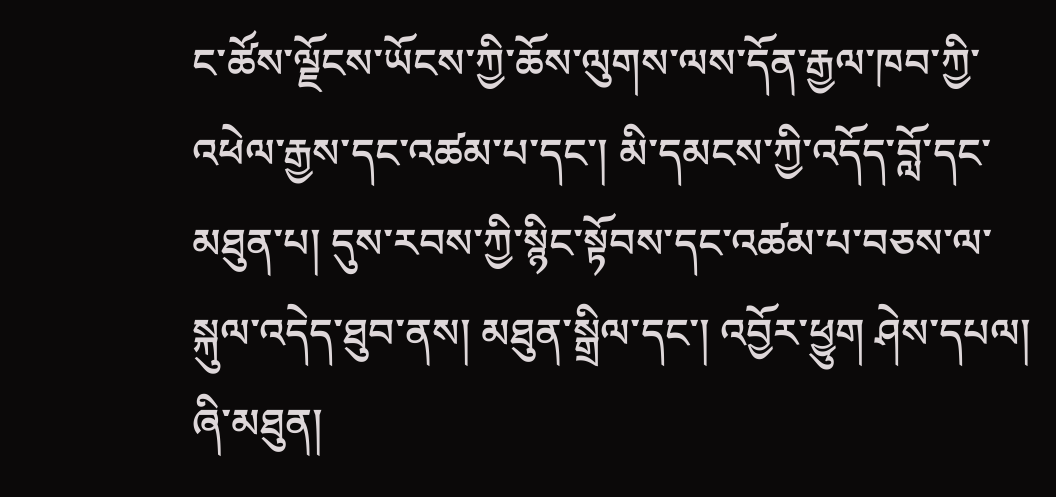ང་ཚོས་ལྗོངས་ཡོངས་ཀྱི་ཆོས་ལུགས་ལས་དོན་རྒྱལ་ཁབ་ཀྱི་འཕེལ་རྒྱས་དང་འཚམ་པ་དང་། མི་དམངས་ཀྱི་འདོད་བློ་དང་མཐུན་པ། དུས་རབས་ཀྱི་སྙིང་སྟོབས་དང་འཚམ་པ་བཅས་ལ་སྐུལ་འདེད་ཐུབ་ནས། མཐུན་སྒྲིལ་དང་། འབྱོར་ཕྱུག ཤེས་དཔལ། ཞི་མཐུན།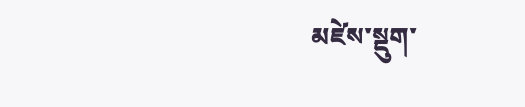མཛེས་སྡུག་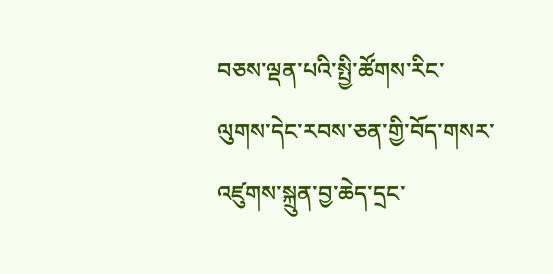བཅས་ལྡན་པའི་སྤྱི་ཚོགས་རིང་ལུགས་དེང་རབས་ཅན་གྱི་བོད་གསར་འཛུགས་སྐྲུན་བྱ་ཆེད་དྲང་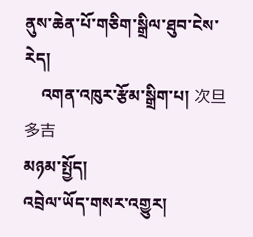ནུས་ཆེན་པོ་གཅིག་སྒྲིལ་ཐུབ་ངེས་རེད།
    འགན་འཁུར་རྩོམ་སྒྲིག་པ། 次旦多吉
མཉམ་སྤྱོད།
འབྲེལ་ཡོད་གསར་འགྱུར།